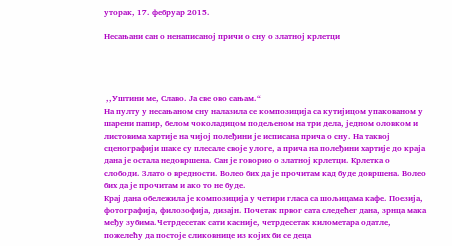уторак, 17. фебруар 2015.

Несањани сан о ненаписаној причи о сну о златној крлетци




 ,,Уштини ме, Славо. Ја све ово сањам.“
На пулту у несањаном сну налазила се композиција са кутијицом упакованом у шарени папир, белом чоколадицом подељеном на три дела, једном оловком и листовима хартије на чијој полеђини је исписана прича о сну. На таквој сценографији шаке су плесале своје улоге, а прича на полеђини хартије до краја дана је остала недовршена. Сан је говорио о златној крлетци. Крлетка о слободи. Злато о вредности. Волео бих да је прочитам кад буде довршена. Волео бих да је прочитам и ако то не буде.
Крај дана обележила је композиција у четири гласа са шољицама кафе. Поезија, фотографија, филозофија, дизајн. Почетак првог сата следећег дана, зрнца мака међу зубима.Четрдесетак сати касније, четрдесетак километара одатле, пожелећу да постоје сликовнице из којих би се деца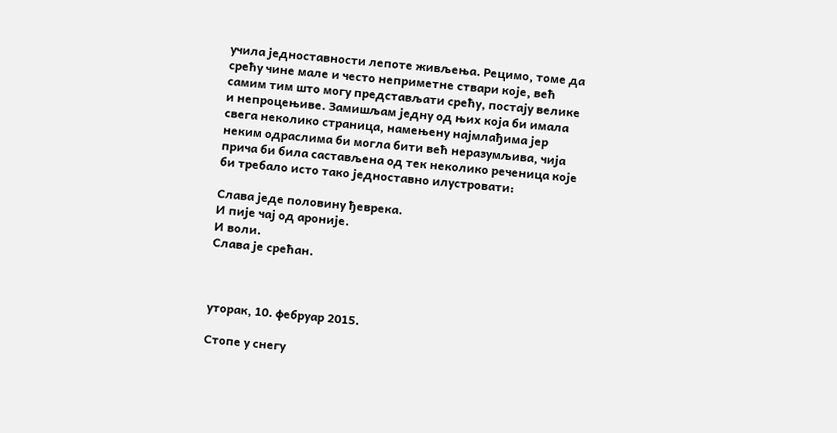учила једноставности лепоте живљења. Рецимо, томе да срећу чине мале и често неприметне ствари које, већ самим тим што могу представљати срећу, постају велике и непроцењиве. Замишљам једну од њих која би имала свега неколико страница, намењену најмлађима јер неким одраслима би могла бити већ неразумљива, чија прича би била састављена од тек неколико реченица које би требало исто тако једноставно илустровати:

Слава једе половину ђеврека.
И пије чај од ароније.
И воли.
Слава је срећан.



уторак, 10. фебруар 2015.

Стопе у снегу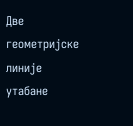Две геометријске линије утабане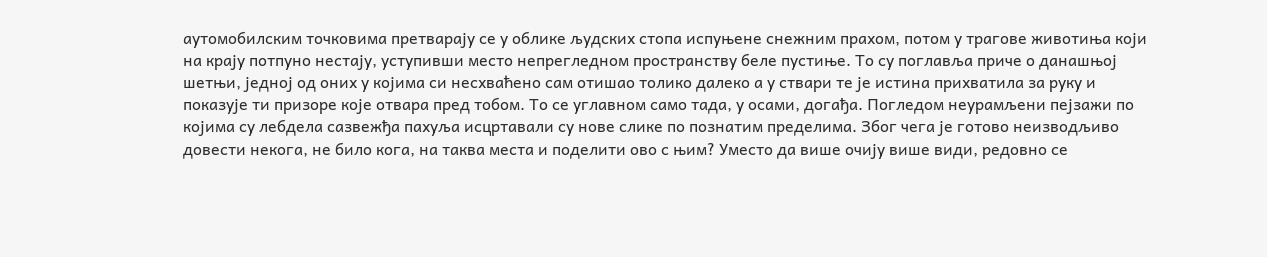аутомобилским точковима претварају се у облике људских стопа испуњене снежним прахом, потом у трагове животиња који на крају потпуно нестају, уступивши место непрегледном пространству беле пустиње. То су поглавља приче о данашњој шетњи, једној од оних у којима си несхваћено сам отишао толико далеко а у ствари те је истина прихватила за руку и показује ти призоре које отвара пред тобом. То се углавном само тада, у осами, догађа. Погледом неурамљени пејзажи по којима су лебдела сазвежђа пахуља исцртавали су нове слике по познатим пределима. Због чега је готово неизводљиво довести некога, не било кога, на таква места и поделити ово с њим? Уместо да више очију више види, редовно се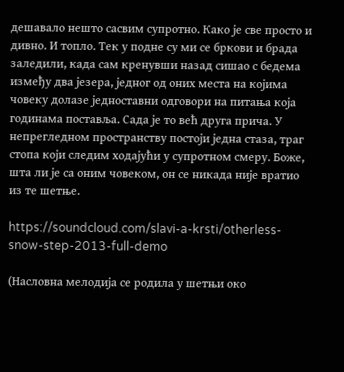дешавало нешто сасвим супротно. Како је све просто и дивно. И топло. Тек у подне су ми се бркови и брада заледили, када сам кренувши назад сишао с бедема између два језера, једног од оних места на којима човеку долазе једноставни одговори на питања која годинама поставља. Сада је то већ друга прича. У непрегледном пространству постоји једна стаза, траг стопа који следим ходајући у супротном смеру. Боже, шта ли је са оним човеком, он се никада није вратио из те шетње.

https://soundcloud.com/slavi-a-krsti/otherless-snow-step-2013-full-demo

(Насловна мелодија се родила у шетњи око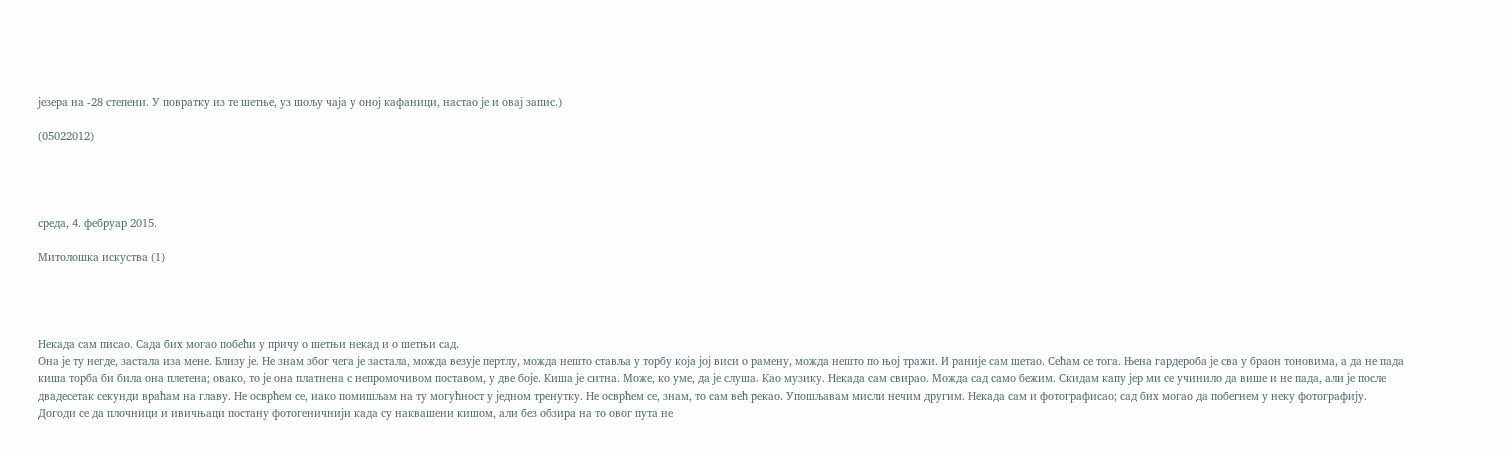језера на -28 степени. У повратку из те шетње, уз шољу чаја у оној кафаници, настао је и овај запис.)

(05022012)




среда, 4. фебруар 2015.

Митолошка искуства (1)




Некада сам писао. Сада бих могао побећи у причу о шетњи некад и о шетњи сад.
Она је ту негде, застала иза мене. Близу је. Не знам због чега је застала, можда везује пертлу, можда нешто ставља у торбу која јој виси о рамену, можда нешто по њој тражи. И раније сам шетао. Сећам се тога. Њена гардероба је сва у браон тоновима, а да не пада киша торба би била она плетена; овако, то је она платнена с непромочивом поставом, у две боје. Киша је ситна. Може, ко уме, да је слуша. Као музику. Некада сам свирао. Можда сад само бежим. Скидам капу јер ми се учинило да више и не пада, али је после двадесетак секунди враћам на главу. Не осврћем се, иако помишљам на ту могућност у једном тренутку. Не осврћем се, знам, то сам већ рекао. Упошљавам мисли нечим другим. Некада сам и фотографисао; сад бих могао да побегнем у неку фотографију. Догоди се да плочници и ивичњаци постану фотогеничнији када су наквашени кишом, али без обзира на то овог пута не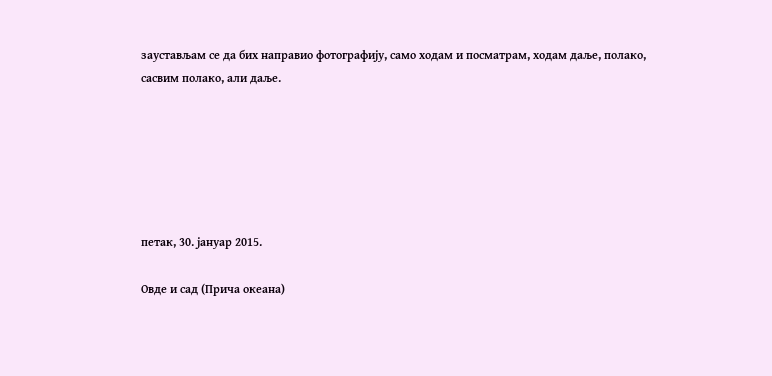заустављам се да бих направио фотографију, само ходам и посматрам, ходам даље, полако, сасвим полако, али даље.






петак, 30. јануар 2015.

Овде и сад (Прича океана)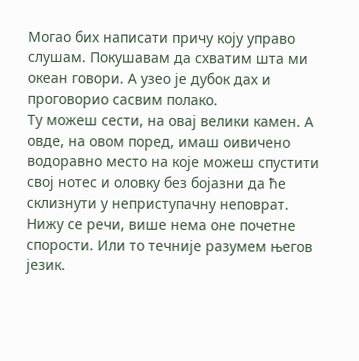Могао бих написати причу коју управо слушам. Покушавам да схватим шта ми океан говори. А узео је дубок дах и проговорио сасвим полако.
Ту можеш сести, на овај велики камен. А овде, на овом поред, имаш оивичено водоравно место на које можеш спустити свој нотес и оловку без бојазни да ће склизнути у неприступачну неповрат.
Нижу се речи, више нема оне почетне спорости. Или то течније разумем његов језик.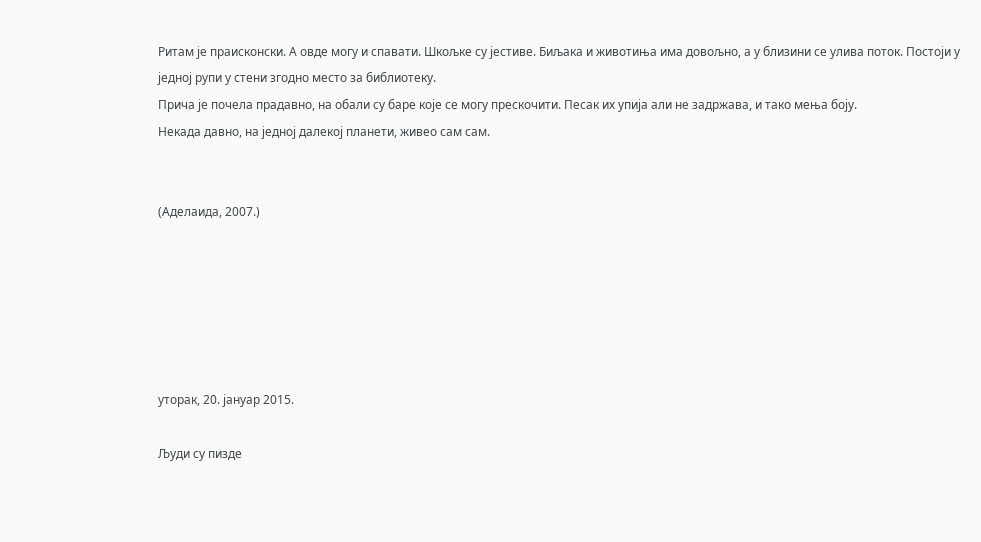Ритам је праисконски. А овде могу и спавати. Шкољке су јестиве. Биљака и животиња има довољно, а у близини се улива поток. Постоји у једној рупи у стени згодно место за библиотеку.
Прича је почела прадавно, на обали су баре које се могу прескочити. Песак их упија али не задржава, и тако мења боју.
Некада давно, на једној далекој планети, живео сам сам.


(Аделаида, 2007.)






уторак, 20. јануар 2015.

Људи су пизде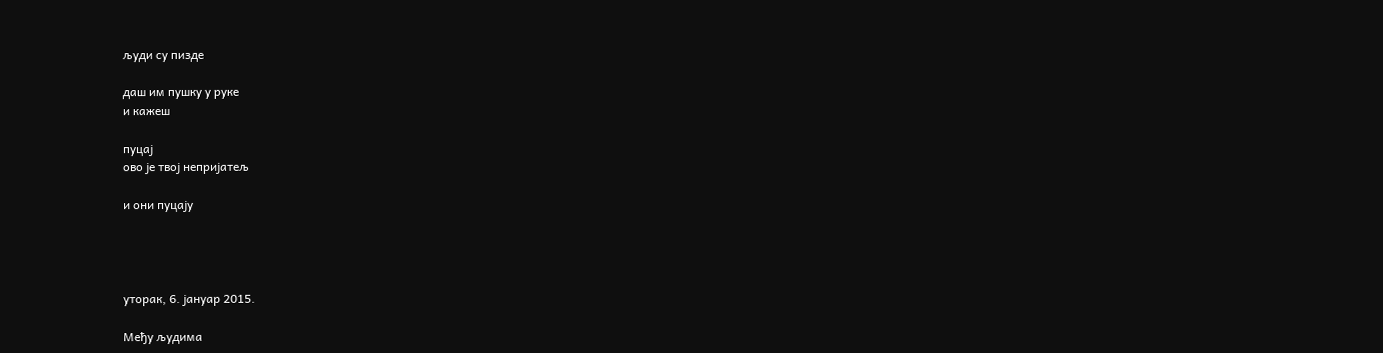људи су пизде

даш им пушку у руке
и кажеш

пуцај
ово је твој непријатељ

и они пуцају




уторак, 6. јануар 2015.

Међу људима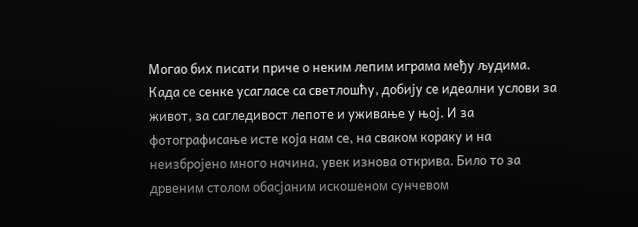Могао бих писати приче о неким лепим играма међу људима.
Када се сенке усагласе са светлошћу, добију се идеални услови за живот, за сагледивост лепоте и уживање у њој. И за фотографисање исте која нам се, на сваком кораку и на неизбројено много начина, увек изнова открива. Било то за дрвеним столом обасјаним искошеном сунчевом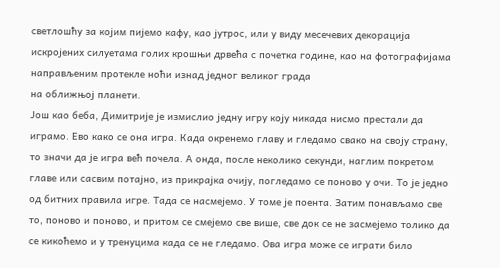светлошћу за којим пијемо кафу, као јутрос, или у виду месечевих декорација искројених силуетама голих крошњи дрвећа с почетка године, као на фотографијама направљеним протекле ноћи изнад једног великог града
на оближњој планети.
Још као беба, Димитрије је измислио једну игру коју никада нисмо престали да играмо. Ево како се она игра. Када окренемо главу и гледамо свако на своју страну, то значи да је игра већ почела. А онда, после неколико секунди, наглим покретом главе или сасвим потајно, из прикрајка очију, погледамо се поново у очи. То је једно од битних правила игре. Тада се насмејемо. У томе је поента. Затим понављамо све то, поново и поново, и притом се смејемо све више, све док се не засмејемо толико да се кикоћемо и у тренуцима када се не гледамо. Ова игра може се играти било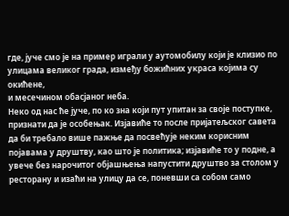где, јуче смо је на пример играли у аутомобилу који је клизио по улицама великог града, између божићних украса којима су окићене,
и месечином обасјаног неба.
Неко од нас ће јуче, по ко зна који пут упитан за своје поступке, признати да је особењак. Изјавиће то после пријатељског савета да би требало више пажње да посвећује неким корисним појавама у друштву, као што је политика; изјавиће то у подне, а увече без нарочитог објашњења напустити друштво за столом у ресторану и изаћи на улицу да се, поневши са собом само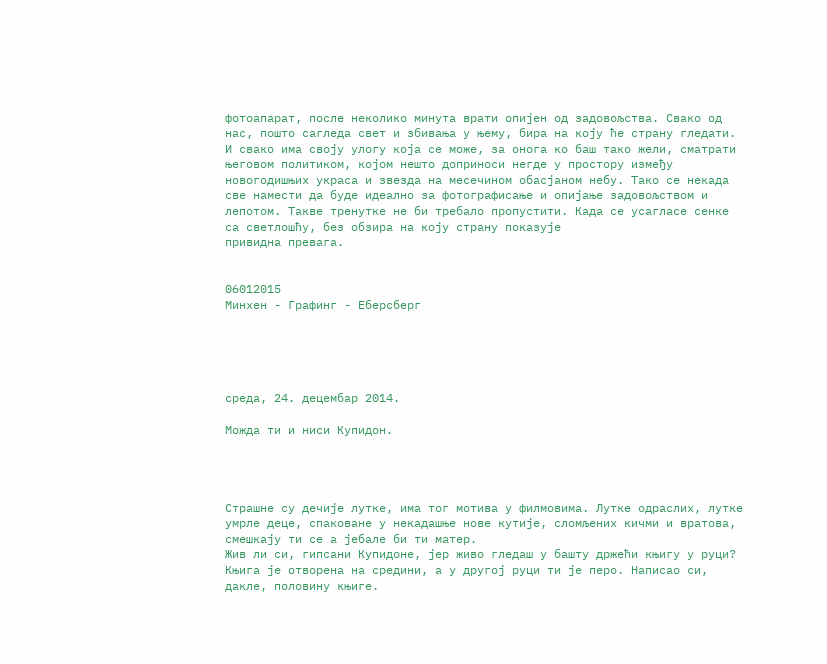фотоапарат, после неколико минута врати опијен од задовољства. Свако од нас, пошто сагледа свет и збивања у њему, бира на коју ће страну гледати. И свако има своју улогу која се може, за онога ко баш тако жели, сматрати његовом политиком, којом нешто доприноси негде у простору између новогодишњих украса и звезда на месечином обасјаном небу. Тако се некада све намести да буде идеално за фотографисање и опијање задовољством и лепотом. Такве тренутке не би требало пропустити. Када се усагласе сенке са светлошћу, без обзира на коју страну показује
привидна превага.


06012015
Минхен - Графинг - Еберсберг





среда, 24. децембар 2014.

Можда ти и ниси Купидон.




Страшне су дечије лутке, има тог мотива у филмовима. Лутке одраслих, лутке умрле деце, спаковане у некадашње нове кутије, сломљених кичми и вратова, смешкају ти се а јебале би ти матер.
Жив ли си, гипсани Купидоне, јер живо гледаш у башту држећи књигу у руци? Књига је отворена на средини, а у другој руци ти је перо. Написао си, дакле, половину књиге.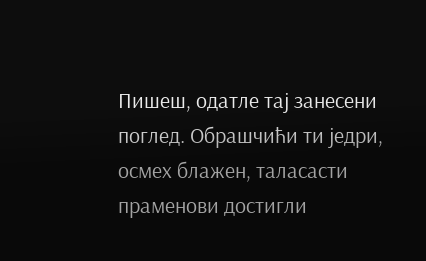Пишеш, одатле тај занесени поглед. Обрашчићи ти једри, осмех блажен, таласасти праменови достигли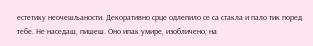естетику неочешљаности. Декоративно срце одлепило се са стакла и пало тик поред тебе. Не наседаш, пишеш. Оно ипак умире, изобличено, на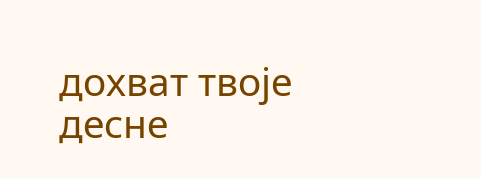дохват твоје десне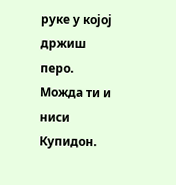руке у којој држиш перо. Можда ти и ниси Купидон.